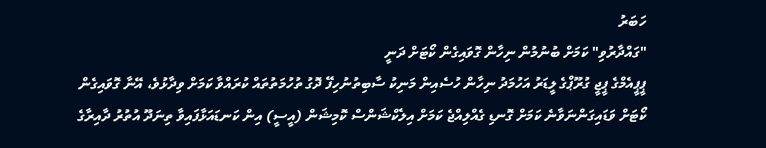ހަބަރު
"ގައްދާރުވި" ކަމަށް ބުނުމުން ނިހާން ގޮވައިގެން ކޯޓަށް ދަނީ
ޕީޕީއެމްގެ ޕީޖީ ގުރޫޕްގެ ލީޑަރު އަހުމަދު ނިހާން ހުސެއިން މަނިކު ސާބިތުނުހިފޭ ދޮގު ތުހުމަތުތައް ކުރައްވާ ކަމަށް ވިދާޅުވެ، އޭނާ ގޮވައިގެން ކޯޓަށް ވަޑައިގަންނަވާނެ ކަމަށް ގޮނޑި ގެއްލިއްޖެ ކަމަށް އިލެކްޝަންސް ކޮމިޝަން (އީސީ) އިން ކަނޑައަޅާފައިވާ ތިނަދޫ އުތުރު ދާއިރާގެ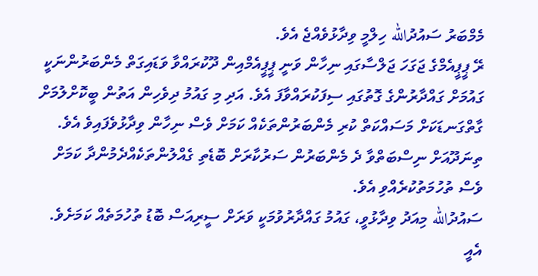މެމްބަރު ސައުދުالله ހިލްމީ ވިދާޅުވެއްޖެ އެވެ.
ރޭ ޕީޕީއެމްގެ ޖަގަހަ ޖަލްސާގައި ނިހާން ވަނީ ޕީޕީއެމްއިން ދޫކުރައްވާ ވަޑައިގަތް މެންބަރުންނަކީ ގައުމަށް ގައްދާރުންގެ ގޮތުގައި ސިފަކުރައްވާފަ އެވެ. އަދި މި ގައުމު ދިވެހިން އަތުން ބީކޮށްލުމަށް ގާތްގަނޑަކަށް މަސައްކަތް ކުރި މެންބަރުންތަކެއް ކަމަށް ވެސް ނިހާން ވިދާޅުވެފައިވެ އެވެ. ތިނަދޫއަށް ނިސްބަތްވާ ދެ މެންބަރުން ސަރުކާރަށް ބޮޑެތި ގެއްލުންތަކެއްދެމުންދާ ކަމަށް ވެސް ތުހުމަތުކުރެއްވި އެވެ.
ސައުދުالله މިއަދު ވިދާޅުވީ، ގައުމު ގައްދާރުވުމަކީ ވަރަށް ސީރިއަސް ބޮޑު ތުހުމަތެއް ކަމަށެވެ. އެއީ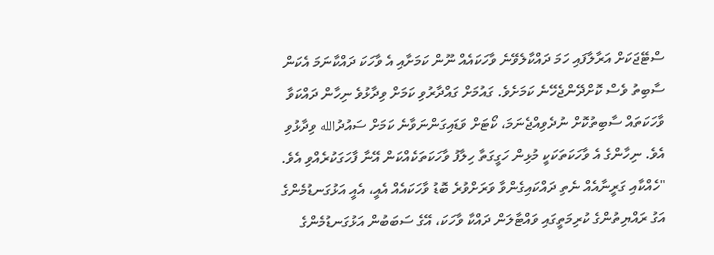ސްޓޭޖަކަށް އަރާލާފައި ހަމަ ދައްކާލެވޭނެ ވާހަކައެއް ނޫން ކަމަށާއި އެ ވާހަކަ ދައްކާނަމަ އެކަން ސާބިތު ވެސް ކޮށްދޭންޖެހޭނެ ކަމަށެވެ. ގައުމަށް ގައްދާރުވި ކަމަށް ވިދާޅުވެ ނިހާން ދައްކަވާ ވާހަކަތައް ސާބިތުކޮށް ނުދެވިއްޖެނަމަ، ކޯޓަށް ވަޑައިގަންނަވާނެ ކަމަށް ސައުދުالله ވިދާޅުވި އެވެ. ނިހާންގެ އެ ވާހަކަތަކަކީ މުޅިން ހަގީގަތާ ހިލާފު ވާހަކަތަކެއްކަން އޭނާ ފާހަގަކުރެއްވި އެވެ.
"ހެއްކާއި ގަރީނާއެއް ނެތި ދައްކައިގެންވާ ވަރަށްވުރެ ބޮޑު ވާހަކައެއް އެއީ، އެއީ އަޅުގަނޑުމެންގެ އަގު ރައްޔިތުންގެ ކުރިމަތީގައި ވައްޓާލަން ދައްކާ ވާހަކަ، އޭގެ ސަބަބުން އަޅުގަނޑުމެންގެ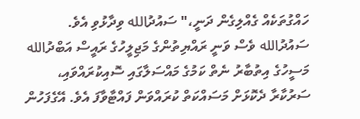ހައްގުތަކެއް ގެއްލިގެން ދަނީ،" ސައުދުالله ވިދާޅުވި އެވެ.
ސައުދުالله ވެސް ވަނީ ރައްޔިތުންގެ މަޖިލީހުގެ ރައީސް އަބްދުالله މަސީހުގެ އިތުބާރު ނެތް ކަމުގެ މައްސަލާގައި ސޮއިކުރައްވައި، ސަރުކާރާ ދެކޮޅަށް މަސައްކަތް ކުރައްވަން ފައްޓާވާފަ އެވެ. އޭގެފަހުން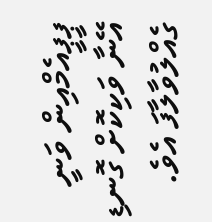ޕީޕީއެމްއިން ވަނީ އޭނާ ވަކިކޮށް ގޮނޑި ގެއްލުވާލާފަ އެވެ.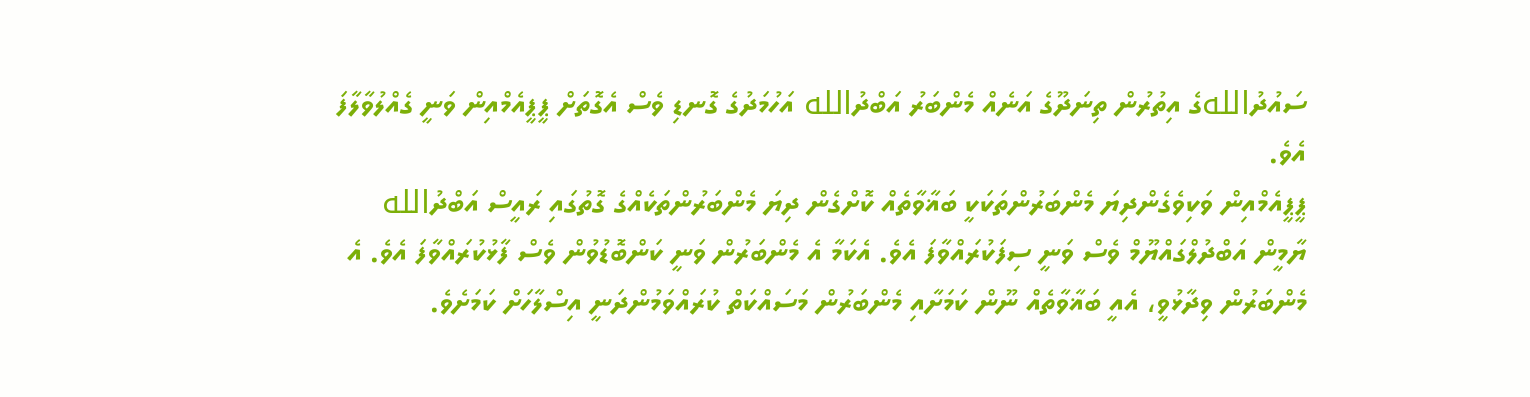ސައުދުاللهގެ އިތުރުން ތިނަދޫގެ އަނެއް މެންބަރު އަބްދުالله އަހުމަދުގެ ގޮނޑި ވެސް އެގޮތަށް ޕީޕީއެމްއިން ވަނީ ގެއްލުވާލާފަ އެވެ.
ޕީޕީއެމްއިން ވަކިވެގެންދިޔަ މެންބަރުންތަކަކީ ބަޣާވާތެއް ކޮށްގެން ދިޔަ މެންބަރުންތަކެއްގެ ގޮތުގައި ރައީސް އަބްދުالله ޔާމީން އަބްދުލްގައްޔޫމް ވެސް ވަނީ ސިފަކުރައްވާފަ އެވެ. އެކަމާ އެ މެންބަރުން ވަނީ ކަންބޮޑުވުން ވެސް ފާޅުކުރައްވާފަ އެވެ. އެ މެންބަރުން ވިދާޅުވީ، އެއީ ބަޣާވާތެއް ނޫން ކަމަށާއި މެންބަރުން މަސައްކަތް ކުރައްވަމުންދަނީ އިސްލާހަށް ކަމަށެވެ.